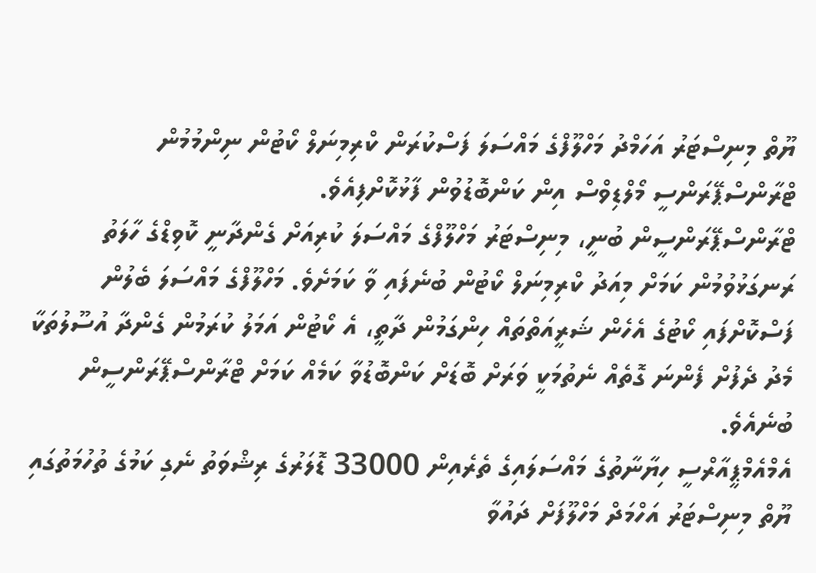ޔޫތް މިނިސްޓަރު އަހަމްދު މަހްލޫފްގެ މައްސަލަ ފަސްކުރަން ކްރިމިނަލް ކޯޓުން ނިންމުމުން ޓްރާންސްޕޭރަންސީ މޯލްޑިވްސް އިން ކަންބޮޑުވުން ފާޅުކޮށްފިއެވެ.
ޓްރާންސްޕޭރަންސީން ބުނީ، މިނިސްޓަރު މަހްލޫފްގެ މައްސަލަ ކުރިއަށް ގެންދާނީ ކޮވިޑްގެ ހާލަތު ރަނގަޅުވުމުން ކަމަށް މިއަދު ކްރިމިނަލް ކޯޓުން ބުނެފައި ވާ ކަމަށެވެ. މަހްލޫފްގެ މައްސަލަ ބެލުން ފަސްކޮށްފައި ކޯޓުގެ އެހެން ޝަރީއަތްތައް ހިންގަމުން ދާތީ، އެ ކޯޓުން އަމަލު ކުރަމުން ގެންދާ އުސޫލުތަކާ މެދު ދެފުށް ފެންނަ ގޮތެއް ނެތުމަކީ ވަރަށް ބޮޑަށް ކަންބޮޑުވާ ކަމެއް ކަމަށް ޓްރާންސްޕޭރަންސީން ބުނެއެވެ.
އެމްއެމްޕީއާރްސީ ހިޔާނާތުގެ މައްސަލައިގެ ތެރެއިން 33000 ޑޮލަރުގެ ރިޝްވަތު ނެގި ކަމުގެ ތުހުމަތުގައި ޔޫތް މިނިސްޓަރު އަހްމަދް މަހްލޫފަށް ދައުވާ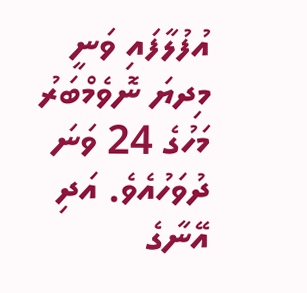އުފުލާފައި ވަނީ މިދޔަ ނޮވެމްބަރު މަހުގެ 24 ވަނަ ދުވަހުއެވެ. އަދި އޭނާގެ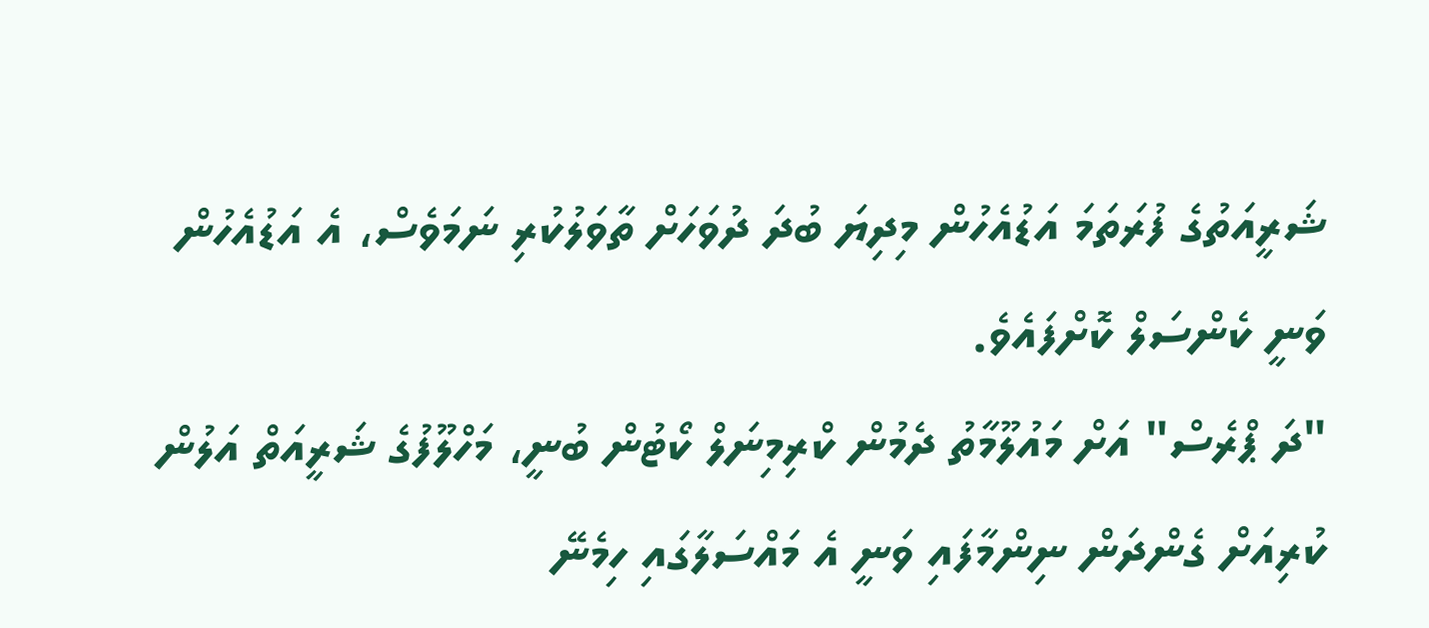ޝަރީއަތުގެ ފުރަތަމަ އަޑުއެހުން މިދިޔަ ބުދަ ދުވަހަށް ތާވަލުކުރި ނަމަވެސް، އެ އަޑުއެހުން ވަނީ ކެންސަލް ކޮށްފައެވެ.
"ދަ ޕްރެސް" އަށް މައުލޫމާތު ދެމުން ކްރިމިނަލް ކޯޓުން ބުނީ، މަހްލޫފުގެ ޝަރީއަތް އަލުން ކުރިއަށް ގެންދަން ނިންމާފައި ވަނީ އެ މައްސަލާގައި ހިމެނޭ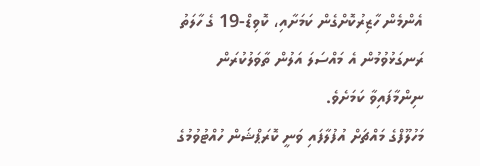އެންމެން ހާޒިރުކޮށްގެން ކަމަށާއި، ކޮވިޑް-19 ގެ ހާލަތު ރަނގަޅުވުމުން އެ މައްސަލަ އަލުން ތާވަލުކުރަން ނިންމާފައިވާ ކަމަށެވެ.
މަހުލޫފްގެ މައްޗަށް އުފުލާފައި ވަނީ ކޮރަޕްޝަން ހުއްޓުވުމުގެ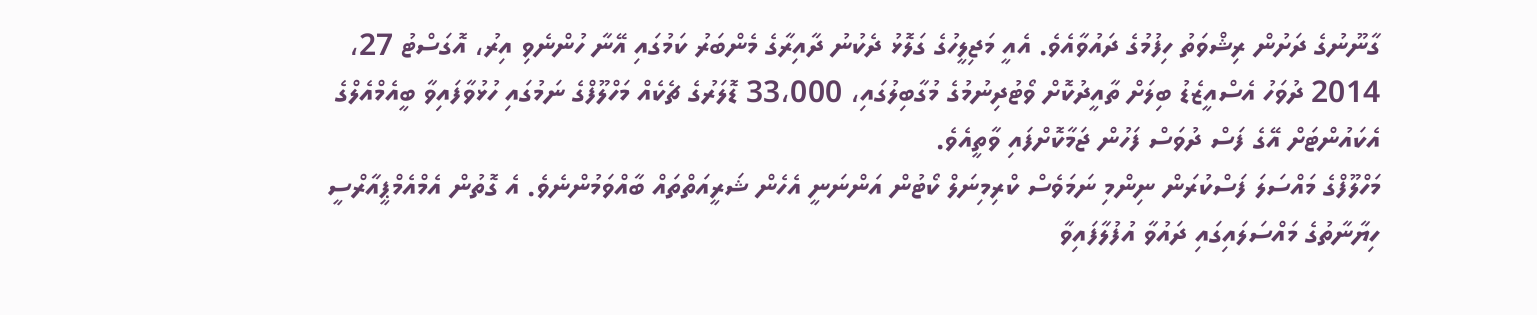ގާނޫނުގެ ދަށުން ރިޝްވަތު ހިފުމުގެ ދައުވާއެވެ. އެއީ މަޖިލީހުގެ ގަލޮޅު ދެކުނު ދާއިރާގެ މެންބަރު ކަމުގައި އޭނާ ހުންނެވި އިރު، އޮގަސްޓު 27، 2014 ދުވަހު އެސްއީޒެޑު ބިލަށް ތާއީދުކޮށް ވޯޓުދިނުމުގެ މުގާބިލުގައި، 33،000 ޑޮލަރުގެ ޗެކެއް މަހްލޫފްގެ ނަމުގައި ހުޅުވާފައިވާ ބީއެމްއެލްގެ އެކައުންޓަށް އޭގެ ފަސް ދުވަސް ފަހުން ޖަމާކޮށްފައި ވާތީއެވެ.
މަހްލޫފްގެ މައްސަލަ ފަސްކުރަން ނިންމި ނަމަވެސް ކްރިމިނަލް ކޯޓުން އަންނަނީ އެހެން ޝަރީއަތްތައް ބާއްވަމުންނެވެ. އެ ގޮތުން އެމްއެމްޕީއާރްސީ ހިޔާނާތުގެ މައްސަލައިގައި ދައުވާ އުފުލާފައިވާ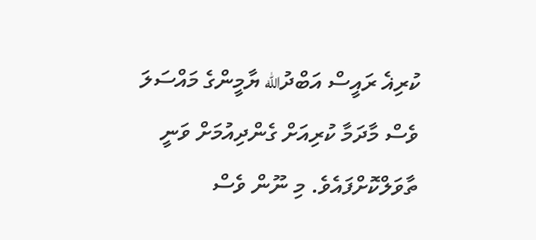ކުރިޣެ ރައީސް އަބްދުالله ޔާމީންގެ މައްސަލަ ވެސް މާދަމާ ކުރިއަށް ގެންދިއުމަށް ވަނީ ތާވަލްކޮށްފައެވެ. މި ނޫން ވެސް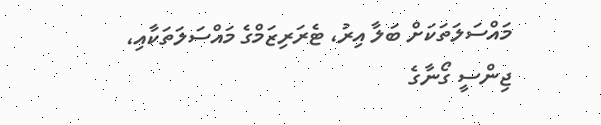މައްސަލަތަކަށް ބަލާ އިރު، ޓެރަރިޒަމްގެ މައްސަލަތަކާއި، ޖިންސީ ގޯނާގެ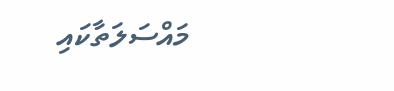މައްސަލަތާކައި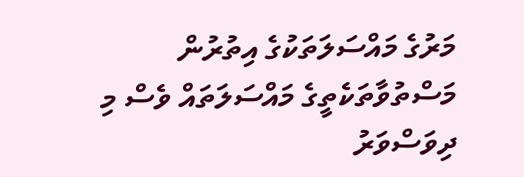މަރުގެ މައްސަލަތަކުގެ އިތުރުން މަސްތުވާތަކެތީގެ މައްސަލަތައް ވެސް މި ދިވަސްވަރު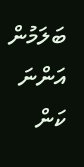ބަލަމުން އަންނަ ކަން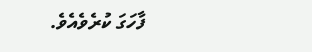ފާހަގަ ކުރެވެއެވެ.